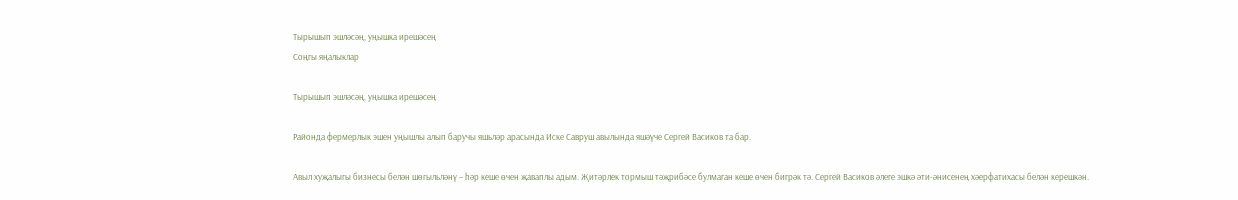Тырышып эшләсәң, уңышка ирешәсең
Соңгы яңалыклар

Тырышып эшләсәң, уңышка ирешәсең

Районда фермерлык эшен уңышлы алып баручы яшьләр арасында Иске Савруш авылында яшәүче Сергей Васиков та бар.

Авыл хуҗалыгы бизнесы белән шөгыльләнү – һәр кеше өчен җаваплы адым. Җитәрлек тормыш тәҗрибәсе булмаган кеше өчен бигрәк тә. Сергей Васиков әлеге эшкә әти-әнисенең хәерфатихасы белән керешкән.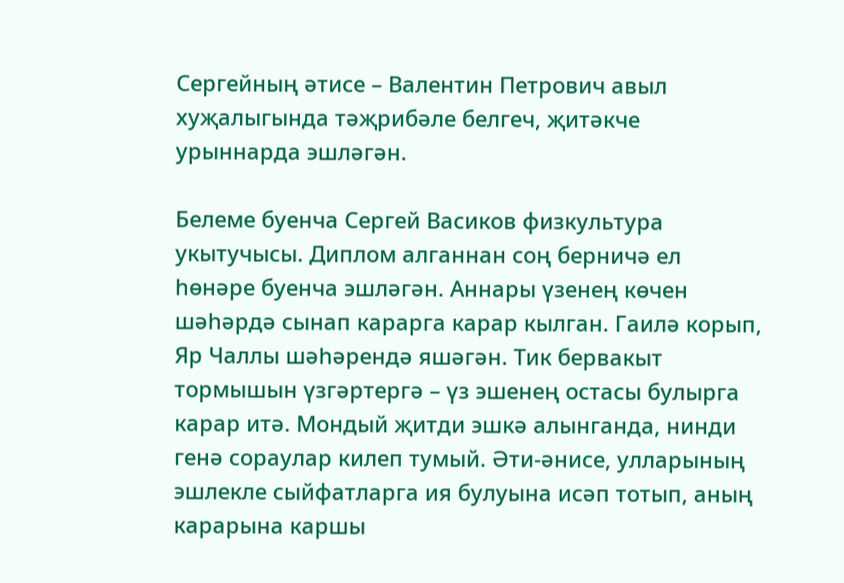Сергейның әтисе – Валентин Петрович авыл хуҗалыгында тәҗрибәле белгеч, җитәкче урыннарда эшләгән.

Белеме буенча Сергей Васиков физкультура укытучысы. Диплом алганнан соң берничә ел һөнәре буенча эшләгән. Аннары үзенең көчен шәһәрдә сынап карарга карар кылган. Гаилә корып, Яр Чаллы шәһәрендә яшәгән. Тик бервакыт тормышын үзгәртергә – үз эшенең остасы булырга карар итә. Мондый җитди эшкә алынганда, нинди генә сораулар килеп тумый. Әти-әнисе, улларының эшлекле сыйфатларга ия булуына исәп тотып, аның карарына каршы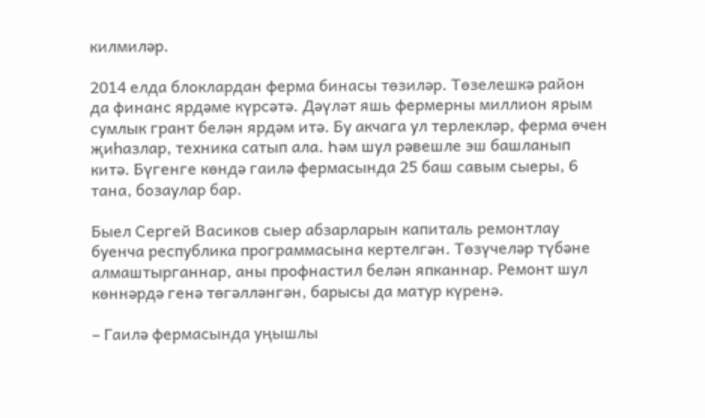килмиләр.

2014 елда блоклардан ферма бинасы төзиләр. Төзелешкә район да финанс ярдәме күрсәтә. Дәүләт яшь фермерны миллион ярым сумлык грант белән ярдәм итә. Бу акчага ул терлекләр, ферма өчен җиһазлар, техника сатып ала. Һәм шул рәвешле эш башланып китә. Бүгенге көндә гаилә фермасында 25 баш савым сыеры, 6 тана, бозаулар бар.

Быел Сергей Васиков сыер абзарларын капиталь ремонтлау буенча республика программасына кертелгән. Төзүчеләр түбәне алмаштырганнар, аны профнастил белән япканнар. Ремонт шул көннәрдә генә төгәлләнгән, барысы да матур күренә.

– Гаилә фермасында уңышлы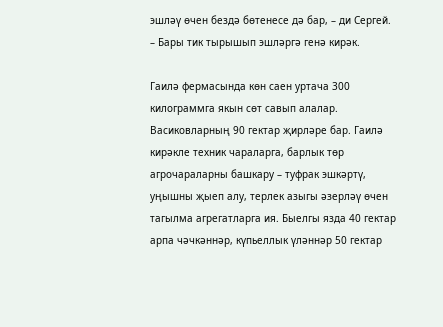эшләү өчен бездә бөтенесе дә бар, – ди Сергей. – Бары тик тырышып эшләргә генә кирәк.

Гаилә фермасында көн саен уртача 300 килограммга якын сөт савып алалар. Васиковларның 90 гектар җирләре бар. Гаилә кирәкле техник чараларга, барлык төр агрочараларны башкару – туфрак эшкәртү, уңышны җыеп алу, терлек азыгы әзерләү өчен тагылма агрегатларга ия. Быелгы язда 40 гектар арпа чәчкәннәр, күпьеллык үләннәр 50 гектар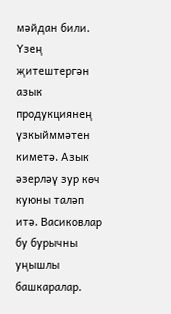мәйдан били. Үзең җитештергән азык продукциянең үзкыйммәтен киметә. Азык әзерләү зур көч куюны таләп итә. Васиковлар бу бурычны уңышлы башкаралар.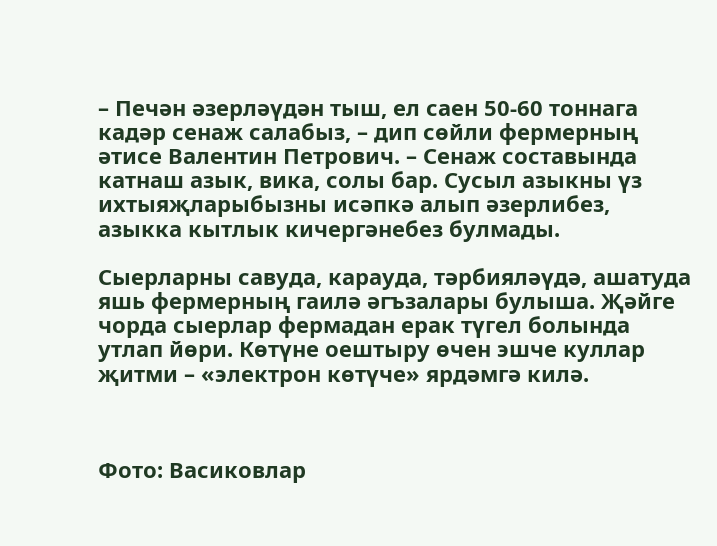– Печән әзерләүдән тыш, ел саен 50-60 тоннага кадәр сенаж салабыз, – дип сөйли фермерның әтисе Валентин Петрович. – Сенаж составында катнаш азык, вика, солы бар. Сусыл азыкны үз ихтыяҗларыбызны исәпкә алып әзерлибез, азыкка кытлык кичергәнебез булмады.

Сыерларны савуда, карауда, тәрбияләүдә, ашатуда яшь фермерның гаилә әгъзалары булыша. Җәйге чорда сыерлар фермадан ерак түгел болында утлап йөри. Көтүне оештыру өчен эшче куллар җитми – «электрон көтүче» ярдәмгә килә.



Фото: Васиковлар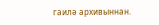гаилә архивыннан.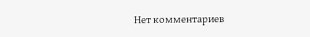Нет комментариев